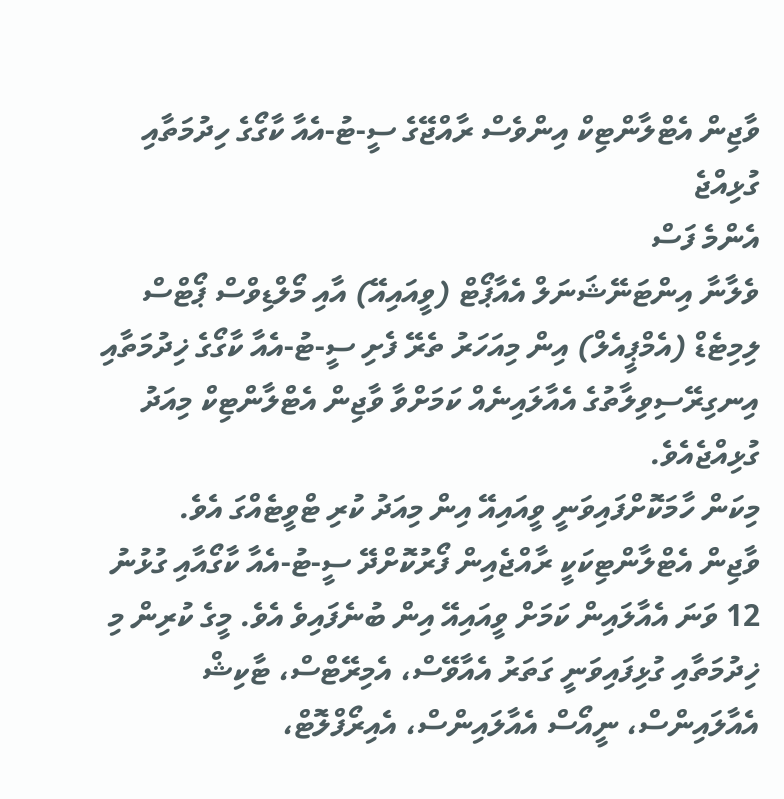ވާޖިން އެޓްލާންޓިކް އިންވެސް ރާއްޖޭގެ ސީ-ޓު-އެއާ ކާގޯގެ ހިދުމަތާއި ގުޅިއްޖެ
އެންމެ ފަސް
ވެލާނާ އިންޓަނޭޝަނަލް އެއާޕޯޓް (ވީއައިއޭ) އާއި މޯލްޑިވްސް ޕޯޓްސް ލިމިޓެޑް (އެމްޕީއެލް) އިން މިއަހަރު ތެރޭ ފެށި ސީ-ޓު-އެއާ ކާގޯގެ ޚިދުމަތާއި އިނގިރޭސިވިލާތުގެ އެއާލައިނެއް ކަމަށްވާ ވާޖިން އެޓްލާންޓިކް މިއަދު ގުޅިއްޖެއެވެ.
މިކަން ހާމަކޮށްފައިވަނީ ވީއައިއޭ އިން މިއަދު ކުރި ޓްވީޓެއްގަ އެވެ.
ވާޖިން އެޓްލާންޓިކަކީ ރާއްޖެއިން ފޯރުކޮށްދޭ ސީ-ޓު-އެއާ ކާގޯއާއި ގުޅުނު 12 ވަނަ އެއާލައިން ކަމަށް ވީއައިއޭ އިން ބުނެފައިވެ އެވެ. މީގެ ކުރިން މި ޚިދުމަތާއި ގުޅިފައިވަނީ ގަތަރު އެއާވޭސް، އެމިރޭޓްސް، ޓާކިޝް އެއާލައިންސް، ނީއޯސް އެއާލައިންސް، އެއިރޯފްލޮޓް،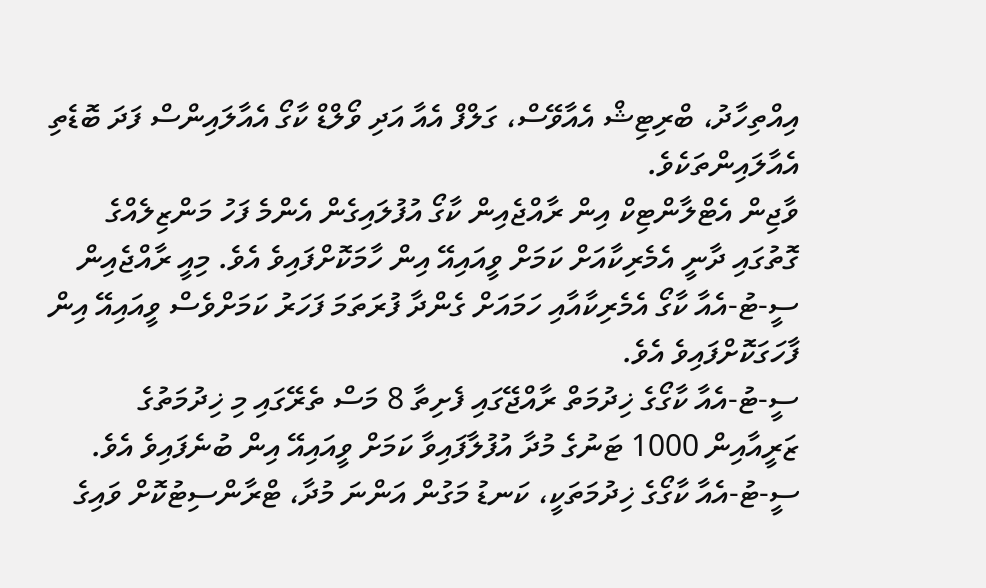އިއްތިހާދު، ބްރިޓިޝް އެއާވޭސް، ގަލްފް އެއާ އަދި ވޯލްޑް ކާގޯ އެއާލައިންސް ފަދަ ބޮޑެތި އެއާލައިންތަކެވެ.
ވާޖިން އެޓްލާންޓިކް އިން ރާއްޖެއިން ކާގޯ އުފުލައިގެން އެންމެ ފަހު މަންޒިލެއްގެ ގޮތުގައި ދާނީ އެމެރިކާއަށް ކަމަށް ވީއައިއޭ އިން ހާމަކޮށްފައިވެ އެވެ. މިއީ ރާއްޖެއިން ސީ-ޓު-އެއާ ކާގޯ އެމެރިކާއާއި ހަމައަށް ގެންދާ ފުރަތަމަ ފަހަރު ކަމަށްވެސް ވީއައިއޭ އިން ފާހަގަކޮށްފައިވެ އެވެ.
ސީ-ޓު-އެއާ ކާގޯގެ ޚިދުމަތް ރާއްޖޭގައި ފެށިތާ 8 މަސް ތެރޭގައި މި ޚިދުމަތުގެ ޒަރީއާއިން 1000 ޓަނުގެ މުދާ އުފުލާފައިވާ ކަމަށް ވީއައިއޭ އިން ބުނެފައިވެ އެވެ.
ސީ-ޓު-އެއާ ކާގޯގެ ޚިދުމަތަކީ، ކަނޑު މަގުން އަންނަ މުދާ، ޓްރާންސިޓުކޮށް ވައިގެ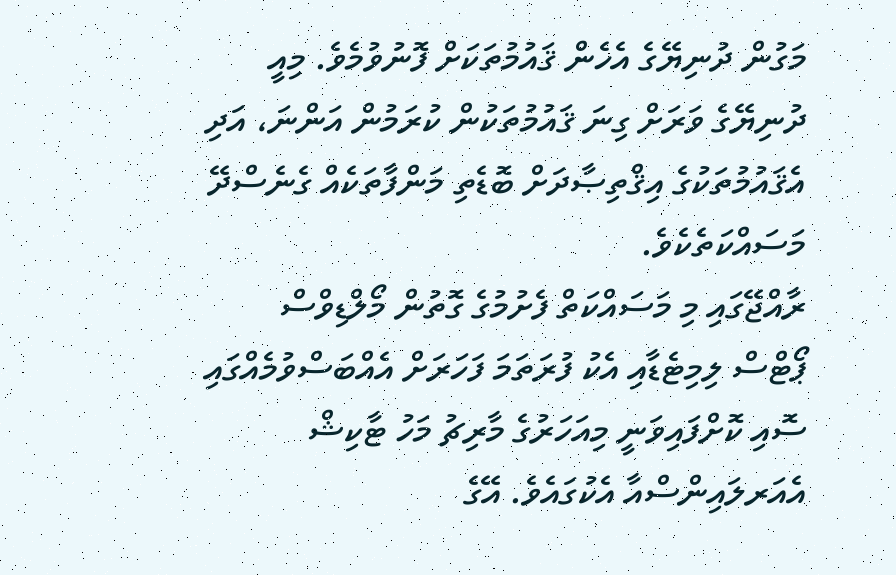މަގުން ދުނިޔޭގެ އެހެން ޤައުމުތަކަށް ފޮނުވުމެވެ. މިއީ ދުނިޔޭގެ ވަރަށް ގިނަ ޤައުމުތަކުން ކުރަމުން އަންނަ، އަދި އެޤައުމުތަކުގެ އިޤްތިޞާދަށް ބޮޑެތި މަންފާތަކެއް ގެނެސްދޭ މަސައްކަތެކެވެ.
ރާއްޖޭގައި މި މަސައްކަތް ފެށުމުގެ ގޮތުން މޯލްޑިވްސް ޕޯޓްސް ލިމިޓެޑާއި އެކު ފުރަތަމަ ފަހަރަށް އެއްބަސްވުމެއްގައި ސޮއި ކޮށްފައިވަނީ މިއަހަރުގެ މާރިޗު މަހު ޓާކިޝް އެއަރލައިންސްއާ އެކުގައެވެ. އޭގެ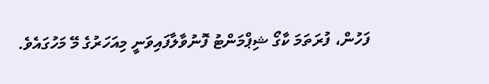ފަހުން، ފުރަތަމަ ކާގޯ ޝިޕްމަންޓު ފޮނުވާލާފައިވަނީ މިއަހަރުގެ މޭ މަހުގައެވެ.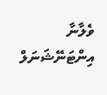ވެލާނާ އިންޓަނޭޝަނަލް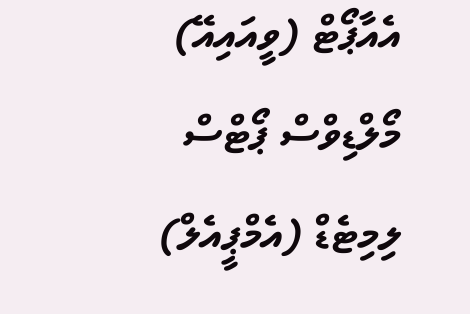އެއާޕޯޓް (ވީއައިއޭ) މޯލްޑިވްސް ޕޯޓްސް ލިމިޓެޑް (އެމްޕީއެލް)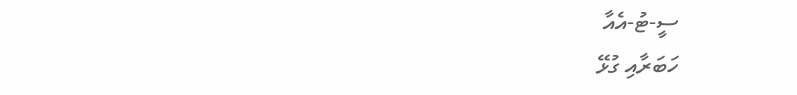ސީ-ޓު-އެއާ
ހަބަރާއި ގުޅޭ